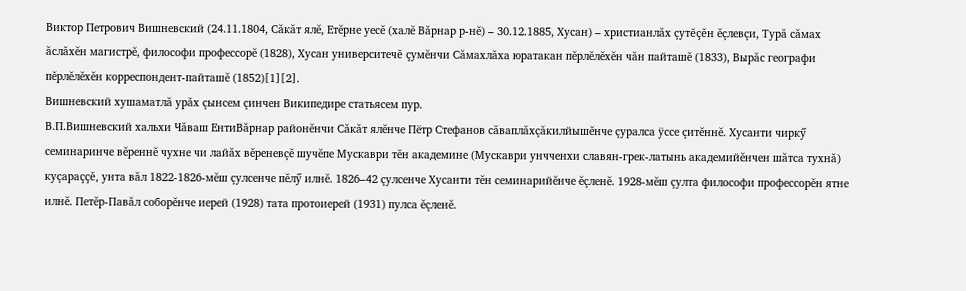Виктор Петрович Вишневский (24.11.1804, Сăкăт ялĕ, Етĕрне уесĕ (халĕ Вăрнар р-нĕ) – 30.12.1885, Хусан) – христианлăх çутĕçĕн ĕçлевçи, Турă сăмах ăслăхĕн магистрĕ, философи профессорĕ (1828), Хусан университечĕ çумĕнчи Сăмахлăха юратакан пĕрлĕлĕхĕн чăн пайташĕ (1833), Вырăс географи пĕрлĕлĕхĕн корреспондент-пайташĕ (1852)[1][2].
Вишневский хушаматлă урăх çынсем çинчен Википедире статьясем пур.
В.П.Вишневский хальхи Чăваш ЕнтиВăрнар районĕнчи Сăкăт ялĕнче Пётр Стефанов сăваплăхçăкилйышĕнче çуралса ÿссе çитĕннĕ. Хусанти чиркӳ семинаринче вĕреннĕ чухне чи лайăх вĕреневçĕ шучĕпе Мускаври тĕн академине (Мускаври унчченхи славян-грек-латынь академийĕнчен шăтса тухнă) куçараççĕ, унта вăл 1822-1826-мĕш çулсенче пĕлӳ илнĕ. 1826–42 çулсенче Хусанти тĕн семинарийĕнче ĕçленĕ. 1928-мĕш çулта философи профессорĕн ятне илнĕ. Петĕр-Павăл соборĕнче иерей (1928) тата протоиерей (1931) пулса ĕçленĕ.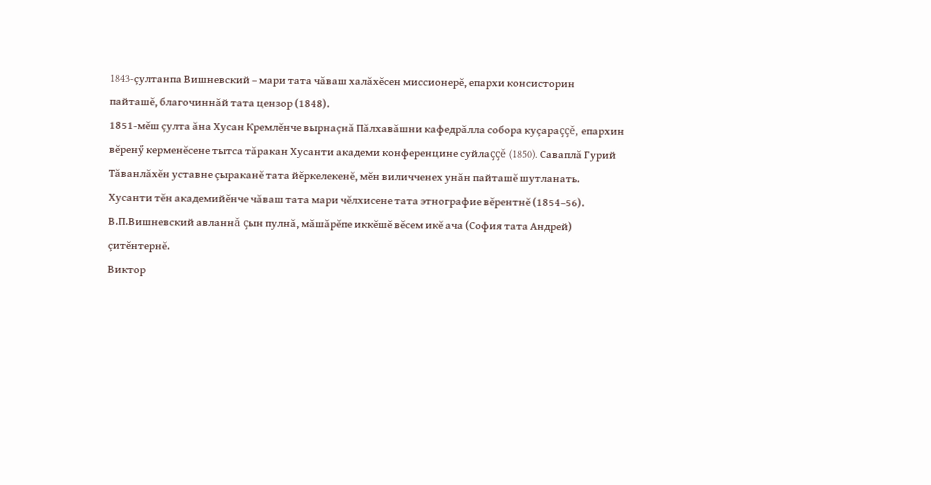1843-çултанпа Вишневский – мари тата чăваш халăхĕсен миссионерĕ, епархи консисторин пайташĕ, благочиннăй тата цензор (1848).
1851-мĕш çулта ăна Хусан Кремлĕнче вырнаçнă Пăлхавăшни кафедрăлла собора куçараççĕ, епархин вĕренӳ керменĕсене тытса тăракан Хусанти академи конференцине суйлаççĕ (1850). Саваплă Гурий Тăванлăхĕн уставне çыраканĕ тата йĕркелекенĕ, мĕн виличченех унăн пайташĕ шутланать.
Хусанти тĕн академийĕнче чăваш тата мари чĕлхисене тата этнографие вĕрентнĕ (1854–56).
В.П.Вишневский авланнă çын пулнă, мăшăрĕпе иккĕшĕ вĕсем икĕ ача (София тата Андрей) çитĕнтернĕ.
Виктор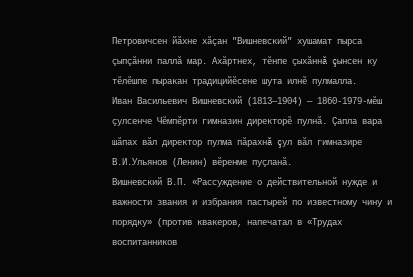Петровичсен йăхне хăçан "Вишневский" хушамат пырса çыпçăнни паллă мар. Ахăртнех, тĕнпе çыхăннă çынсен ку тĕлĕшпе пыракан традицийĕсене шута илнĕ пулмалла.
Иван Васильевич Вишневский (1813—1904) — 1860-1979-мĕш çулсенче Чĕмпĕрти гимназин директорĕ пулнă. Çапла вара шăпах вăл директор пулма пăрахнă çул вăл гимназире В.И.Ульянов (Ленин) вĕренме пуçланă.
Вишневский В.П. «Рассуждение о действительной нужде и важности звания и избрания пастырей по известному чину и порядку» (против квакеров, напечатал в «Трудах воспитанников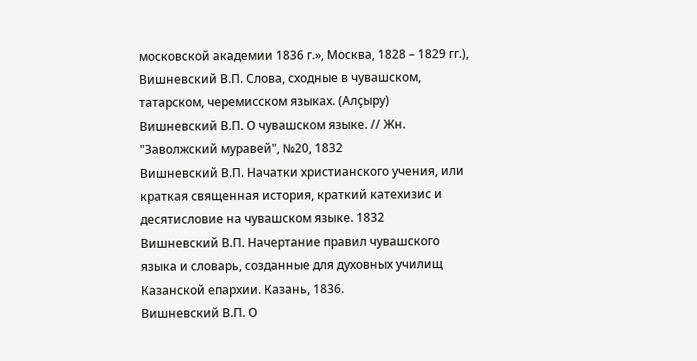московской академии 1836 г.», Москва, 1828 – 1829 гг.),
Вишневский В.П. Слова, сходные в чувашском, татарском, черемисском языках. (Алçыру)
Вишневский В.П. О чувашском языке. // Жн. "Заволжский муравей", №20, 1832
Вишневский В.П. Начатки христианского учения, или краткая священная история, краткий катехизис и десятисловие на чувашском языке. 1832
Вишневский В.П. Начертание правил чувашского языка и словарь, созданные для духовных училищ Казанской епархии. Казань, 1836.
Вишневский В.П. О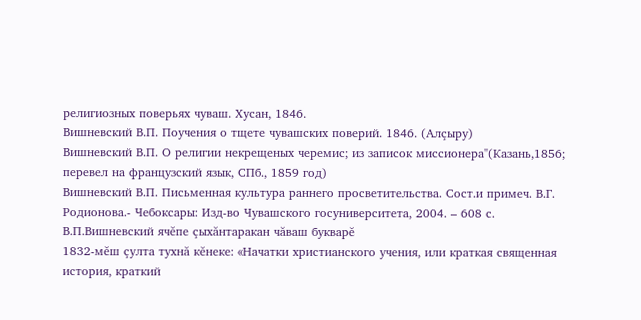религиозных поверьях чуваш. Хусан, 1846.
Вишневский В.П. Поучения о тщете чувашских поверий. 1846. (Алçыру)
Вишневский В.П. О религии некрещеных черемис; из записок миссионера"(Казань,1856; перевел на французский язык, СПб., 1859 год)
Вишневский В.П. Письменная культура раннего просветительства. Сост.и примеч. В.Г. Родионова.- Чебоксары: Изд-во Чувашского госуниверситета, 2004. – 608 с.
В.П.Вишневский ячĕпе çыхăнтаракан чăваш букварĕ
1832-мĕш çулта тухнă кĕнеке: «Начатки христианского учения, или краткая священная история, краткий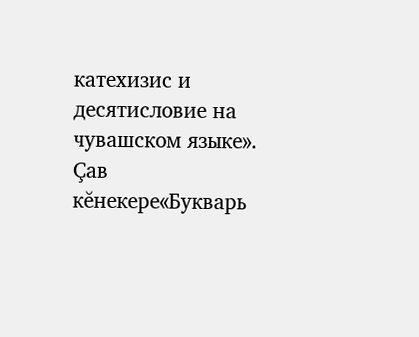катехизис и десятисловие на чувашском языке». Çав кĕнекере«Букварь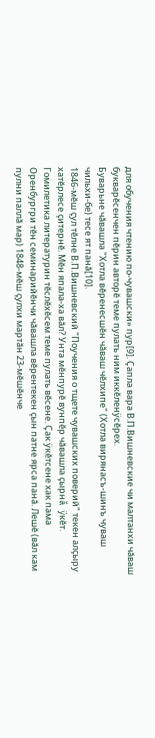для обучения чтению по-чувашски» пур[9]. Çапла вара В.П.Вишневские чи малтанхи чăваш букварĕсенчен пĕрин авторĕ теме пулать ним иккĕленÿсĕрех.
Буварьне чăвашла "Хотла вĕренесшĕн чăваш чĕлхипе" (Хотла вирянасъ-шинъ чуваш чильхи-бе) тесе ят панă[10].
1846-мĕш çул тĕлне В.П.Вишневский "Поучения о тщете чувашских поверий" текен алçыру хатĕрлесе çитернĕ. Мĕн япала-ха вăл? Унта мĕнпурĕ вунпĕр чăвашла çырнă ÿкĕт. Гомилетика литературин тĕслĕхĕсем теме пулать вĕсене. Çак ÿкĕтсене хак пама Оренбургри тĕн семинарийĕнчи чăвашла вĕрентекен çын патне ярса панă. Лешĕ (вăл кам пулни паллă мар) 1848-мĕш çулхи мартăн 23-мĕшĕнче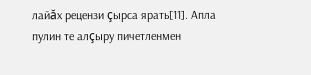лайăх рецензи çырса ярать[11]. Апла пулин те алçыру пичетленмен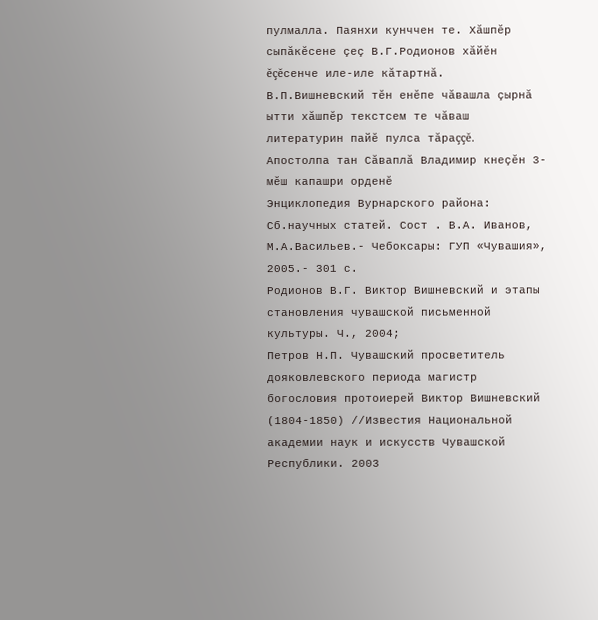пулмалла. Паянхи кунччен те. Хăшпĕр сыпăкĕсене çеç В.Г.Родионов хăйĕн ĕçĕсенче иле-иле кăтартнă.
В.П.Вишневский тĕн енĕпе чăвашла çырнă ытти хăшпĕр текстсем те чăваш литературин пайĕ пулса тăраççĕ.
Апостолпа тан Сăваплă Владимир кнеçĕн 3-мĕш капашри орденĕ
Энциклопедия Вурнарского района: Сб.научных статей. Сост . В.А. Иванов, М.А.Васильев.- Чебоксары: ГУП «Чувашия», 2005.- 301 с.
Родионов В.Г. Виктор Вишневский и этапы становления чувашской письменной культуры. Ч., 2004;
Петров Н.П. Чувашский просветитель дояковлевского периода магистр богословия протоиерей Виктор Вишневский (1804-1850) //Известия Национальной академии наук и искусств Чувашской Республики. 2003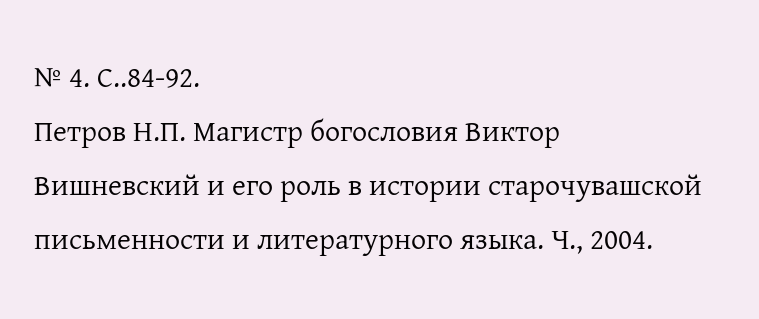№ 4. С..84-92.
Петров Н.П. Магистр богословия Виктор Вишневский и его роль в истории старочувашской письменности и литературного языка. Ч., 2004.